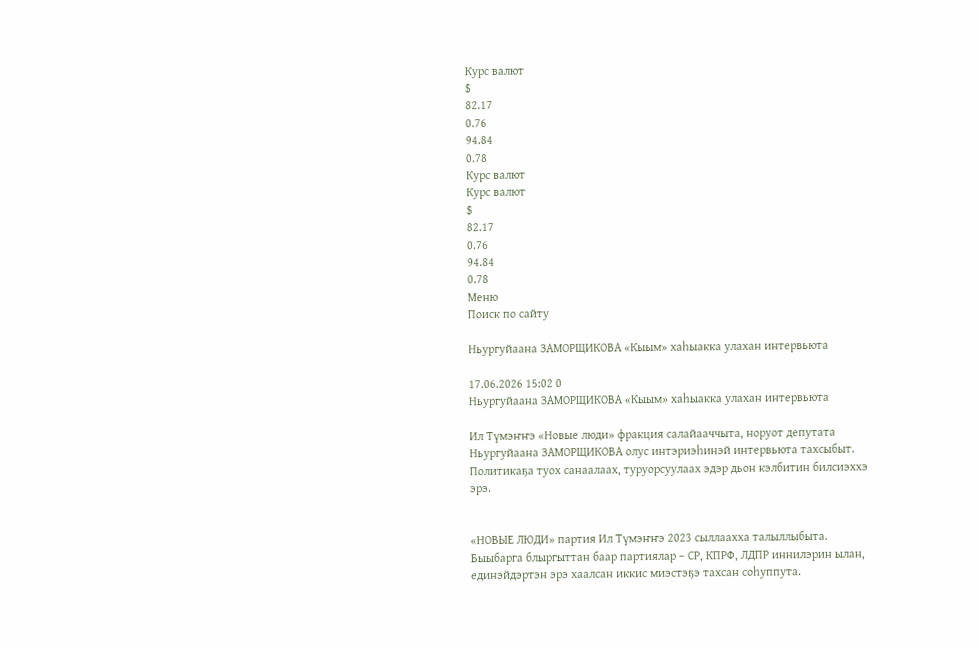Курс валют
$
82.17
0.76
94.84
0.78
Курс валют
Курс валют
$
82.17
0.76
94.84
0.78
Меню
Поиск по сайту

Ньургуйаана ЗАМОРЩИКОВА «Кыым» хаһыакка улахан интервьюта

17.06.2026 15:02 0
Ньургуйаана ЗАМОРЩИКОВА «Кыым» хаһыакка улахан интервьюта

Ил Түмэҥҥэ «Новые люди» фракция салайааччыта, норуот депутата Ньургуйаана ЗАМОРЩИКОВА олус интэриэһинэй интервьюта тахсыбыт. Политикаҕа туох санаалаах, туруорсуулаах эдэр дьон кэлбитин билсиэххэ эрэ.


«НОВЫЕ ЛЮДИ» партия Ил Түмэҥҥэ 2023 сыллаахха талыллыбыта. Быыбарга блыргыттан баар партиялар – СР, КПРФ, ЛДПР иннилэрин ылан, единэйдэртэн эрэ хаалсан иккис миэстэҕэ тахсан соһуппута.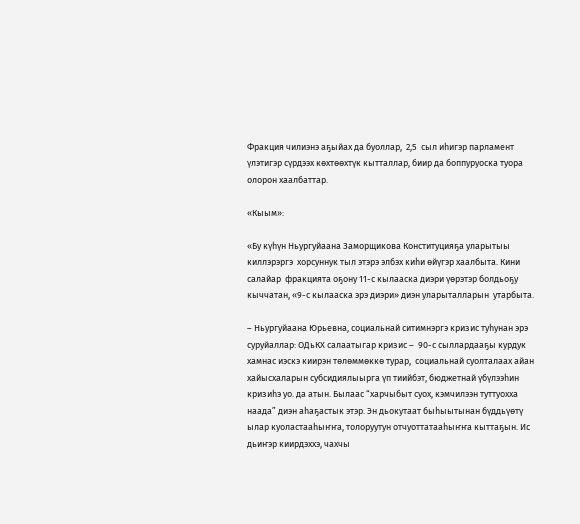Фракция чилиэнэ аҕыйах да буоллар,  2,5  сыл иһигэр парламент үлэтигэр сүрдээх көхтөөхтүк кытталлар, биир да боппуруоска туора олорон хаалбаттар.

«Кыым»:

«Бу күһүн Ньургуйаана Заморщикова Конституцияҕа уларытыы киллэрэргэ  хорсуннук тыл этэрэ элбэх киһи өйүгэр хаалбыта. Кини  салайар  фракцията оҕону 11-с кылааска диэри үөрэтэр болдьоҕу кыччатан, «9-с кылааска эрэ диэри» диэн уларыталларын  утарбыта.

– Ньургуйаана Юрьевна, социальнай ситимнэргэ кризис туһунан эрэ суруйаллар: ОДьКХ салаатыгар кризис –  90-с сыллардааҕы курдук хамнас иэскэ киирэн төлөммөккө турар,  социальнай суолталаах айан хайысхаларын субсидиялыырга үп тиийбэт, бюджетнай үбүлээһин кризиһэ уо. да атын. Былаас “харчыбыт суох, кэмчилээн туттуохха наада” диэн аһаҕастык этэр. Эн дьокутаат быһыытынан бүддьүөтү ылар куоластааһыҥҥа, толоруутун отчуоттатааһыҥҥа кыттаҕын. Ис дьиҥэр киирдэххэ, чахчы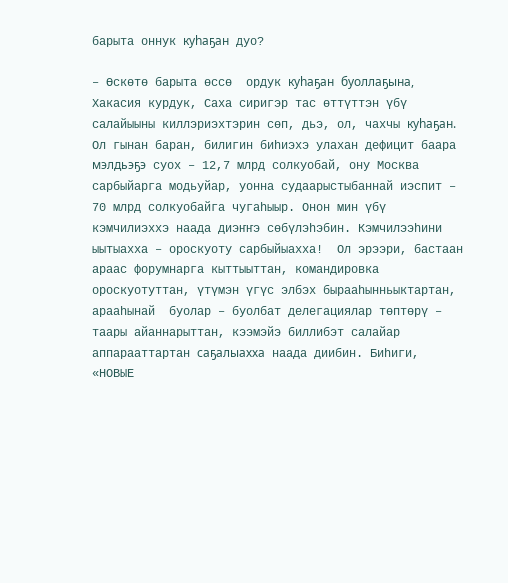барыта оннук куһаҕан дуо?

– Өскөтө барыта өссө  ордук куһаҕан буоллаҕына, Хакасия курдук, Саха сиригэр тас өттүттэн үбү салайыыны киллэриэхтэрин сөп, дьэ, ол, чахчы куһаҕан. Ол гынан баран, билигин биһиэхэ улахан дефицит баара мэлдьэҕэ суох – 12,7 млрд солкуобай, ону Москва сарбыйарга модьуйар, уонна судаарыстыбаннай иэспит – 70 млрд солкуобайга чугаһыыр. Онон мин үбү кэмчилиэххэ наада диэҥҥэ сөбүлэһэбин. Кэмчилээһини ыытыахха – ороскуоту сарбыйыахха!  Ол эрээри, бастаан араас форумнарга кыттыыттан, командировка ороскуотуттан, үтүмэн үгүс элбэх бырааһынньыктартан, арааһынай  буолар – буолбат делегациялар төптөрү – таары айаннарыттан, кээмэйэ биллибэт салайар  аппарааттартан саҕалыахха наада диибин. Биһиги, «НОВЫЕ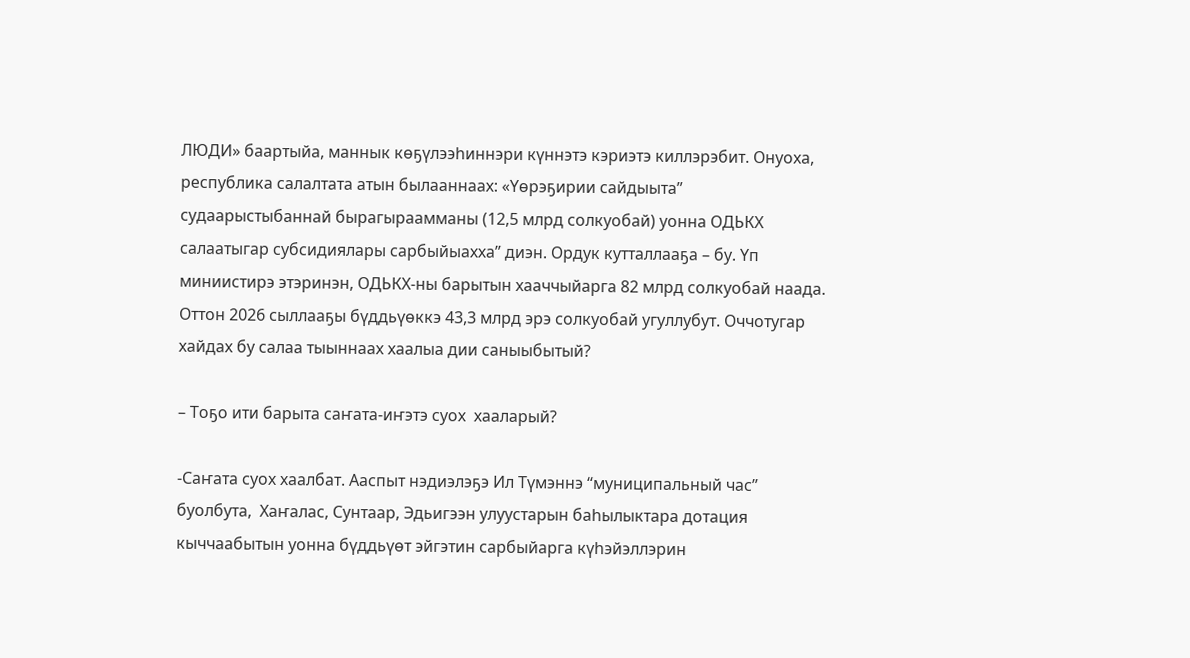ЛЮДИ» баартыйа, маннык көҕүлээһиннэри күннэтэ кэриэтэ киллэрэбит. Онуоха, республика салалтата атын былааннаах: «Үөрэҕирии сайдыыта” судаарыстыбаннай бырагыраамманы (12,5 млрд солкуобай) уонна ОДЬКХ салаатыгар субсидиялары сарбыйыахха” диэн. Ордук кутталлааҕа – бу. Үп миниистирэ этэринэн, ОДЬКХ-ны барытын хааччыйарга 82 млрд солкуобай наада. Оттон 2026 сыллааҕы бүддьүөккэ 43,3 млрд эрэ солкуобай угуллубут. Оччотугар хайдах бу салаа тыыннаах хаалыа дии саныыбытый?

– Тоҕо ити барыта саҥата-иҥэтэ суох  хааларый?

-Саҥата суох хаалбат. Ааспыт нэдиэлэҕэ Ил Түмэннэ “муниципальный час” буолбута,  Хаҥалас, Сунтаар, Эдьигээн улуустарын баһылыктара дотация кыччаабытын уонна бүддьүөт эйгэтин сарбыйарга күһэйэллэрин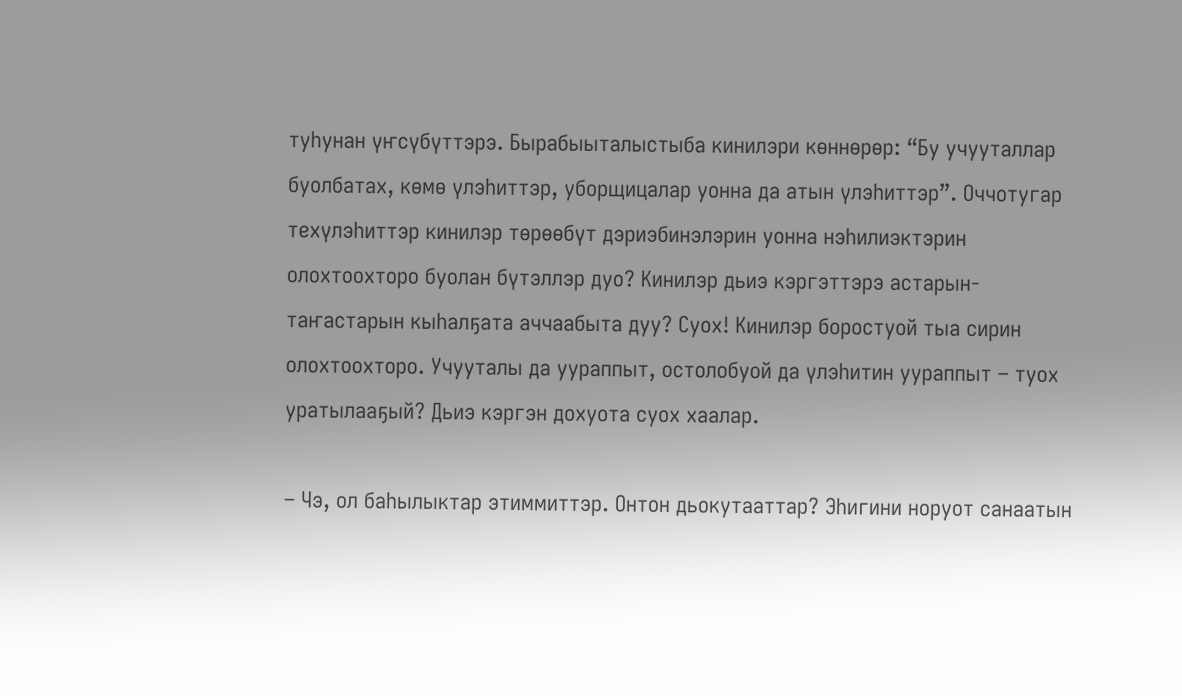туһунан үҥсүбүттэрэ. Бырабыыталыстыба кинилэри көннөрөр: “Бу учууталлар буолбатах, көмө үлэһиттэр, уборщицалар уонна да атын үлэһиттэр”. Оччотугар техүлэһиттэр кинилэр төрөөбүт дэриэбинэлэрин уонна нэһилиэктэрин олохтоохторо буолан бүтэллэр дуо? Кинилэр дьиэ кэргэттэрэ астарын- таҥастарын кыһалҕата аччаабыта дуу? Суох! Кинилэр боростуой тыа сирин олохтоохторо. Учууталы да уураппыт, остолобуой да үлэһитин уураппыт – туох уратылааҕый? Дьиэ кэргэн дохуота суох хаалар.

– Чэ, ол баһылыктар этиммиттэр. Онтон дьокутааттар? Эһигини норуот санаатын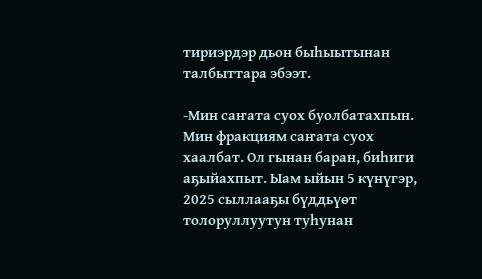тириэрдэр дьон быһыытынан талбыттара эбээт.

-Мин саҥата суох буолбатахпын. Мин фракциям саҥата суох хаалбат. Ол гынан баран, биһиги аҕыйахпыт. Ыам ыйын 5 күнүгэр, 2025 сыллааҕы бүддьүөт толоруллуутун туһунан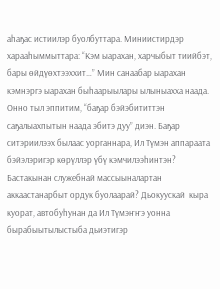аһаҕас истиилэр буолбуттара. Миниистирдэр харааһыммыттара: “Кэм ыарахан, харчыбыт тиийбэт, бары өйдүөхтээххит…” Мин санаабар ыарахан кэмнэргэ ыарахан быһаарыылары ылыныахха наада. Онно тыл эппитим, “баҕар бэйэбититтэн саҕалыахпытын наада эбитэ дуу” диэн. Баҕар ситэриилээх былаас уорганнара, Ил Түмэн аппараата бэйэлэригэр көрүллэр үбү кэмчилээһинтэн? Бастакынан служебнай массыыналартан аккаастанарбыт ордук буолаарай? Дьокуускай  кыра куорат, автобуһунан да Ил Түмэҥҥэ уонна бырабыытылыстыба дьиэтигэр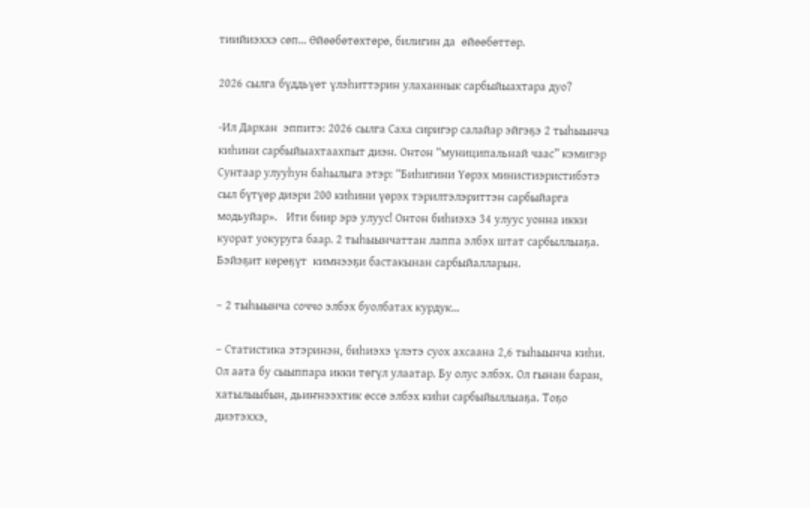тиийиэххэ сөп… Өйөөбөтөхтөрө, билигин да  өйөөбөттөр.

2026 сылга бүддьүөт үлэһиттэрин улаханнык сарбыйыахтара дуо?

-Ил Дархан  эппитэ: 2026 сылга Саха сиригэр салайар эйгэҕэ 2 тыһыынча киһини сарбыйыахтаахпыт диэн. Онтон “муниципальнай чаас” кэмигэр Сунтаар улууһун баһылыга этэр: “Биһигини Үөрэх министиэристибэтэ сыл бүтүөр диэри 200 киһини үөрэх тэрилтэлэриттэн сарбыйарга модьуйар».   Ити биир эрэ улуус! Онтон биһиэхэ 34 улуус уонна икки куорат уокуруга баар. 2 тыһыынчаттан лаппа элбэх штат сарбыллыаҕа. Бэйэҕит көрөҕүт  кимнээҕи бастакынан сарбыйалларын.

– 2 тыһыынча соччо элбэх буолбатах курдук…

– Статистика этэринэн, биһиэхэ үлэтэ суох ахсаана 2,6 тыһыынча киһи. Ол аата бу сыыппара икки төгүл улаатар. Бу олус элбэх. Ол гынан баран, хатылыыбын, дьиҥнээхтик өссө элбэх киһи сарбыйыллыаҕа. Тоҕо диэтэххэ,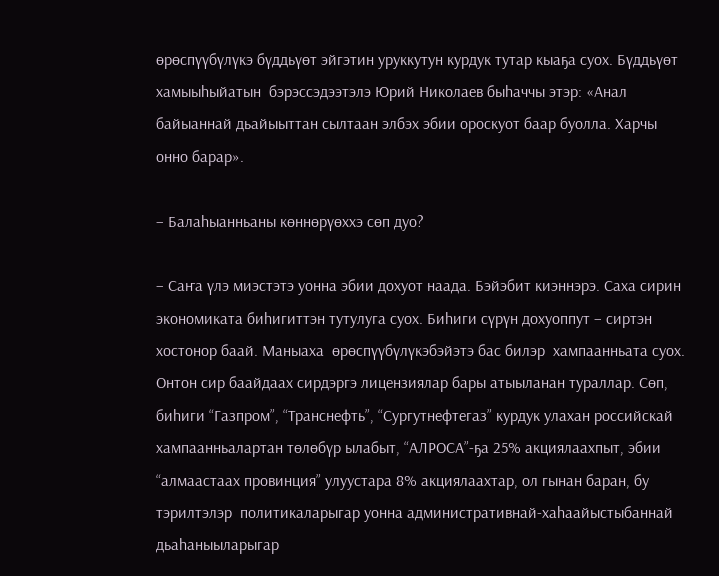өрөспүүбүлүкэ бүддьүөт эйгэтин уруккутун курдук тутар кыаҕа суох. Бүддьүөт хамыыһыйатын  бэрэссэдээтэлэ Юрий Николаев быһаччы этэр: «Анал байыаннай дьайыыттан сылтаан элбэх эбии ороскуот баар буолла. Харчы онно барар».

– Балаһыанньаны көннөрүөххэ сөп дуо?

– Саҥа үлэ миэстэтэ уонна эбии дохуот наада. Бэйэбит киэннэрэ. Саха сирин экономиката биһигиттэн тутулуга суох. Биһиги сүрүн дохуоппут – сиртэн хостонор баай. Маныаха  өрөспүүбүлүкэбэйэтэ бас билэр  хампаанньата суох. Онтон сир баайдаах сирдэргэ лицензиялар бары атыыланан тураллар. Сөп, биһиги “Газпром”, “Транснефть”, “Сургутнефтегаз” курдук улахан российскай хампаанньалартан төлөбүр ылабыт, “АЛРОСА”-ҕа 25% акциялаахпыт, эбии “алмаастаах провинция” улуустара 8% акциялаахтар, ол гынан баран, бу тэрилтэлэр  политикаларыгар уонна административнай-хаһаайыстыбаннай дьаһаныыларыгар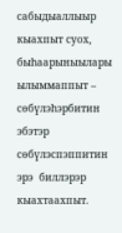сабыдыаллыыр кыахпыт суох, быһаарыныылары ылыммаппыт – сөбүлэһэрбитин эбэтэр сөбүлэспэппитин эрэ  биллэрэр кыахтаахпыт.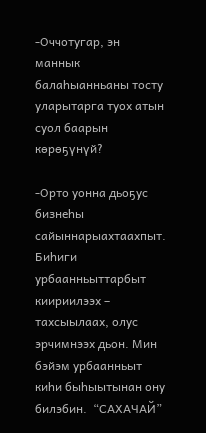-Оччотугар, эн  маннык балаһыанньаны тосту уларытарга туох атын суол баарын көрөҕүнүй?

-Орто уонна дьоҕус  бизнеһы сайыннарыахтаахпыт. Биһиги урбаанньыттарбыт киириилээх – тахсыылаах, олус эрчимнээх дьон. Мин бэйэм урбаанньыт киһи быһыытынан ону билэбин.  “САХАЧАЙ”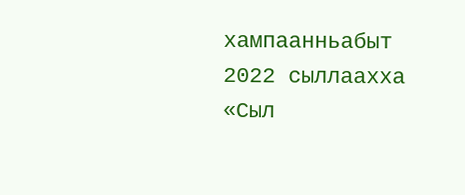хампаанньабыт  2022 сыллаахха  «Сыл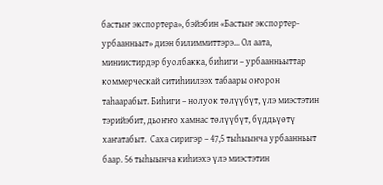бастыҥ экспортера», бэйэбин «Бастыҥ экспортер-урбаанньыт» диэн билиммиттэрэ… Ол аата,  миниистирдэр буолбакка, биһиги – урбаанньыттар коммерческай ситиһиилээх табаары оҥорон таһаарабыт. Биһиги – нолуок төлүүбүт, үлэ миэстэтин тэрийэбит, дьоҥҥо хамнас төлүүбүт, бүддьүөтү хаҥатабыт.  Саха сиригэр – 47,5 тыһыынча урбаанньыт баар. 56 тыһыынча киһиэхэ үлэ миэстэтин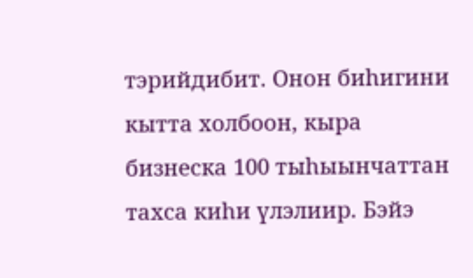тэрийдибит. Онон биһигини кытта холбоон, кыра бизнеска 100 тыһыынчаттан тахса киһи үлэлиир. Бэйэ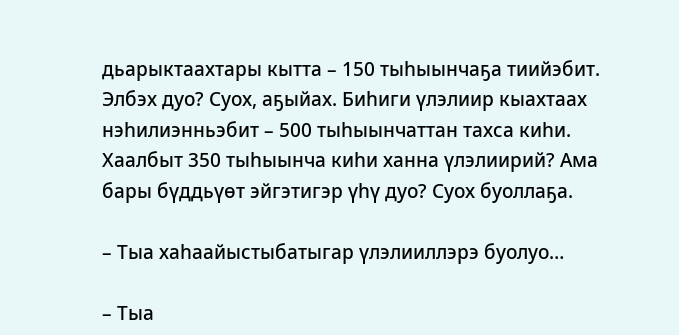дьарыктаахтары кытта – 150 тыһыынчаҕа тиийэбит. Элбэх дуо? Суох, аҕыйах. Биһиги үлэлиир кыахтаах нэһилиэнньэбит – 500 тыһыынчаттан тахса киһи. Хаалбыт 350 тыһыынча киһи ханна үлэлиирий? Ама бары бүддьүөт эйгэтигэр үһү дуо? Суох буоллаҕа.

– Тыа хаһаайыстыбатыгар үлэлииллэрэ буолуо…

– Тыа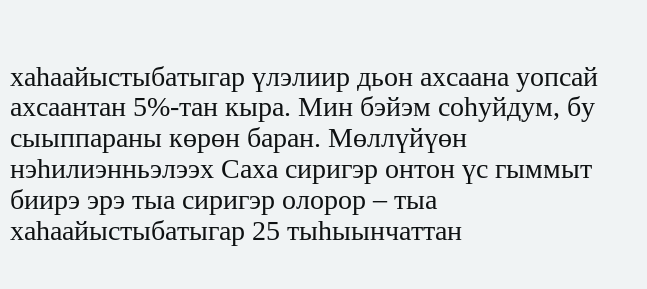хаһаайыстыбатыгар үлэлиир дьон ахсаана уопсай ахсаантан 5%-тан кыра. Мин бэйэм соһуйдум, бу сыыппараны көрөн баран. Мөллүйүөн нэһилиэнньэлээх Саха сиригэр онтон үс гыммыт биирэ эрэ тыа сиригэр олорор – тыа хаһаайыстыбатыгар 25 тыһыынчаттан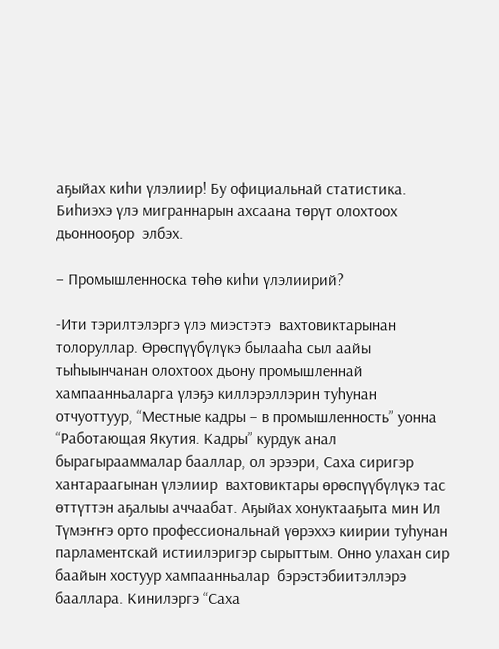аҕыйах киһи үлэлиир! Бу официальнай статистика. Биһиэхэ үлэ миграннарын ахсаана төрүт олохтоох дьоннооҕор  элбэх.

– Промышленноска төһө киһи үлэлиирий?

-Ити тэрилтэлэргэ үлэ миэстэтэ  вахтовиктарынан толоруллар. Өрөспүүбүлүкэ былааһа сыл аайы тыһыынчанан олохтоох дьону промышленнай хампаанньаларга үлэҕэ киллэрэллэрин туһунан отчуоттуур, “Местные кадры – в промышленность” уонна “Работающая Якутия. Кадры” курдук анал бырагырааммалар бааллар, ол эрээри, Саха сиригэр хантараагынан үлэлиир  вахтовиктары өрөспүүбүлүкэ тас өттүттэн аҕалыы аччаабат. Аҕыйах хонуктааҕыта мин Ил Түмэҥҥэ орто профессиональнай үөрэххэ киирии туһунан парламентскай истиилэригэр сырыттым. Онно улахан сир баайын хостуур хампаанньалар  бэрэстэбиитэллэрэ бааллара. Кинилэргэ “Саха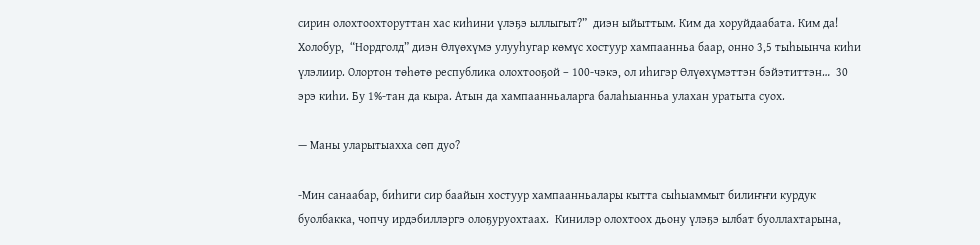сирин олохтоохторуттан хас киһини үлэҕэ ыллыгыт?”  диэн ыйыттым. Ким да хоруйдаабата. Ким да! Холобур,  “Нордголд” диэн Өлүөхүмэ улууһугар көмүс хостуур хампаанньа баар, онно 3,5 тыһыынча киһи үлэлиир. Олортон төһөтө республика олохтооҕой – 100-чэкэ, ол иһигэр Өлүөхүмэттэн бэйэтиттэн…  30 эрэ киһи. Бу 1%-тан да кыра. Атын да хампаанньаларга балаһыанньа улахан уратыта суох.

— Маны уларытыахха сөп дуо?

-Мин санаабар, биһиги сир баайын хостуур хампаанньалары кытта сыһыаммыт билиҥҥи курдук буолбакка, чопчу ирдэбиллэргэ олоҕуруохтаах.  Кинилэр олохтоох дьону үлэҕэ ылбат буоллахтарына,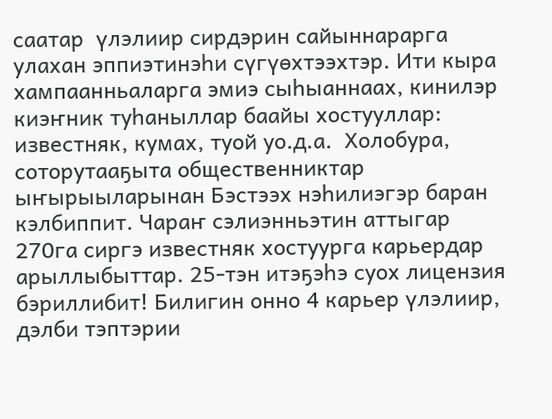саатар  үлэлиир сирдэрин сайыннарарга  улахан эппиэтинэһи сүгүөхтээхтэр. Ити кыра хампаанньаларга эмиэ сыһыаннаах, кинилэр киэҥник туһаныллар баайы хостууллар: известняк, кумах, туой уо.д.а.  Холобура, соторутааҕыта общественниктар ыҥырыыларынан Бэстээх нэһилиэгэр баран кэлбиппит. Чараҥ сэлиэнньэтин аттыгар 270га сиргэ известняк хостуурга карьердар арыллыбыттар. 25-тэн итэҕэһэ суох лицензия бэриллибит! Билигин онно 4 карьер үлэлиир, дэлби тэптэрии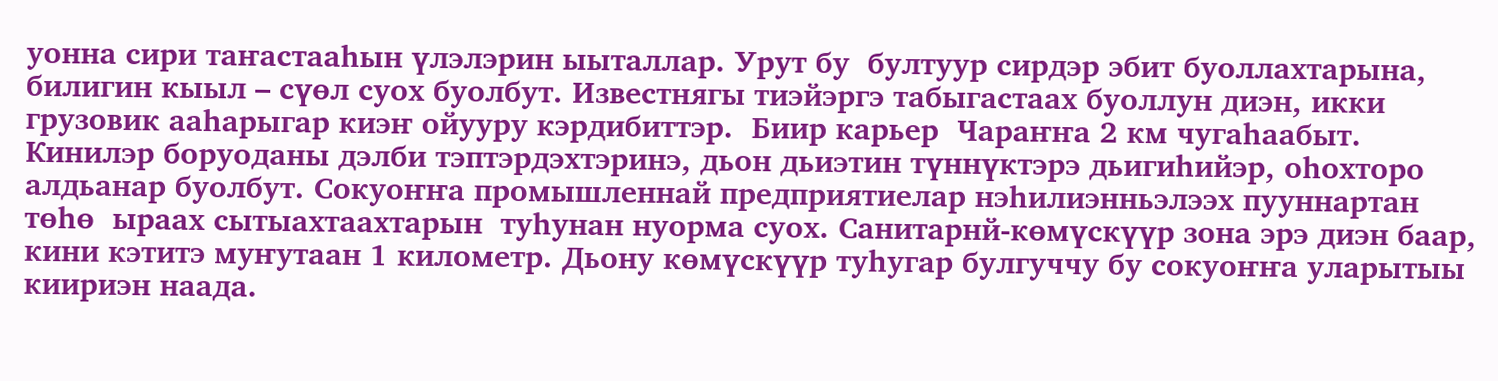уонна сири таҥастааһын үлэлэрин ыыталлар. Урут бу  бултуур сирдэр эбит буоллахтарына, билигин кыыл – сүөл суох буолбут. Известнягы тиэйэргэ табыгастаах буоллун диэн, икки грузовик ааһарыгар киэҥ ойууру кэрдибиттэр.  Биир карьер  Чараҥҥа 2 км чугаһаабыт. Кинилэр боруоданы дэлби тэптэрдэхтэринэ, дьон дьиэтин түннүктэрэ дьигиһийэр, оһохторо алдьанар буолбут. Сокуоҥҥа промышленнай предприятиелар нэһилиэнньэлээх пууннартан төһө  ыраах сытыахтаахтарын  туһунан нуорма суох. Санитарнй-көмүскүүр зона эрэ диэн баар, кини кэтитэ муҥутаан 1 километр. Дьону көмүскүүр туһугар булгуччу бу сокуоҥҥа уларытыы киириэн наада.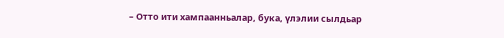– Отто ити хампаанньалар, бука, үлэлии сылдьар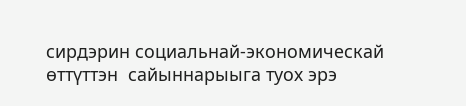сирдэрин социальнай-экономическай өттүттэн  сайыннарыыга туох эрэ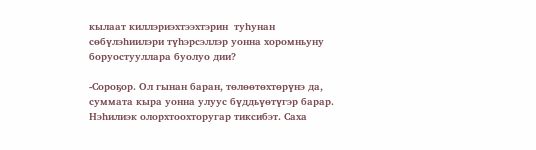кылаат киллэриэхтээхтэрин  туһунан сөбүлэһиилэри түһэрсэллэр уонна хоромньуну боруостууллара буолуо дии?

-Сороҕор. Ол гынан баран, төлөөтөхтөрүнэ да, суммата кыра уонна улуус бүддьүөтүгэр барар. Нэһилиэк олорхтоохторугар тиксибэт. Саха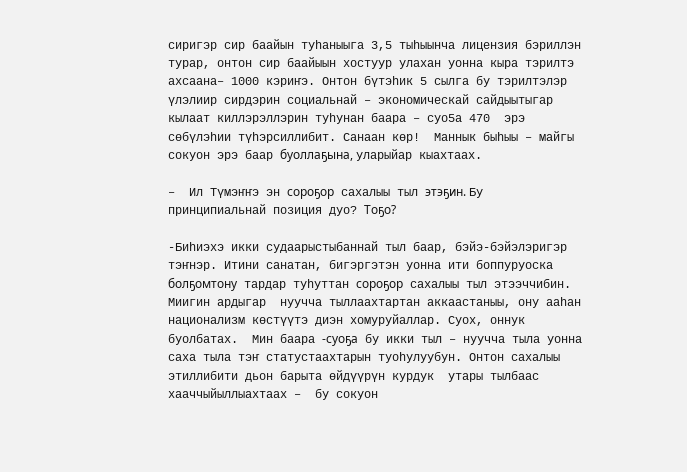сиригэр сир баайын туһаныыга 3,5 тыһыынча лицензия бэриллэн турар, онтон сир баайыын хостуур улахан уонна кыра тэрилтэ ахсаана– 1000 кэриҥэ. Онтон бүтэһик 5 сылга бу тэрилтэлэр үлэлиир сирдэрин социальнай – экономическай сайдыытыгар кылаат киллэрэллэрин туһунан баара – суо5а 470  эрэ сөбүлэһии түһэрсиллибит. Санаан көр!  Маннык быһыы – майгы сокуон эрэ баар буоллаҕына, уларыйар кыахтаах.

–  Ил Түмэҥҥэ эн сороҕор сахалыы тыл этэҕин. Бу принципиальнай позиция дуо? Тоҕо?

-Биһиэхэ икки судаарыстыбаннай тыл баар, бэйэ-бэйэлэригэр тэҥнэр. Итини санатан, бигэргэтэн уонна ити боппуруоска болҕомтону тардар туһуттан сороҕор сахалыы тыл этээччибин. Миигин ардыгар  нуучча тыллаахтартан аккаастаныы, ону ааһан национализм көстүүтэ диэн хомуруйаллар. Суох, оннук буолбатах.  Мин баара -суоҕа бу икки тыл – нуучча тыла уонна саха тыла тэҥ статустаахтарын туоһулуубун. Онтон сахалыы этиллибити дьон барыта өйдүүрүн курдук  утары тылбаас хааччыйыллыахтаах –  бу сокуон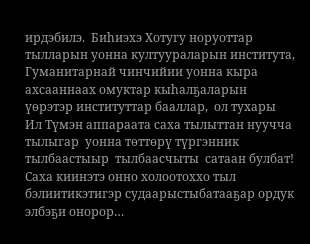ирдэбилэ.  Биһиэхэ Хотугу норуоттар тылларын уонна култуураларын института, Гуманитарнай чинчийии уонна кыра ахсааннаах омуктар кыһалҕаларын үөрэтэр институттар бааллар,  ол тухары Ил Түмэн аппараата саха тылыттан нуучча тылыгар  уонна төттөрү түргэнник тылбаастыыр  тылбаасчыты  сатаан булбат!  Саха киинэтэ онно холоотоххо тыл бэлиитикэтигэр судаарыстыбатааҕар ордук элбэҕи онорор…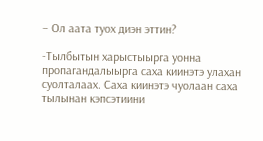– Ол аата туох диэн эттин?

-Тылбытын харыстыырга уонна пропагандалыырга саха киинэтэ улахан суолталаах. Саха киинэтэ чуолаан саха тылынан кэпсэтиини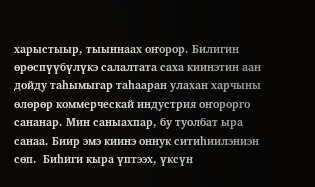харыстыыр, тыыннаах оҥорор. Билигин өрөспүүбүлүкэ салалтата саха киинэтин аан дойду таһымыгар таһааран улахан харчыны өлөрөр коммерческай индустрия оҥорорго сананар. Мин саныахпар, бу туолбат ыра санаа. Биир эмэ киинэ оннук ситиһиилэниэн сөп.  Биһиги кыра үптээх, үксүн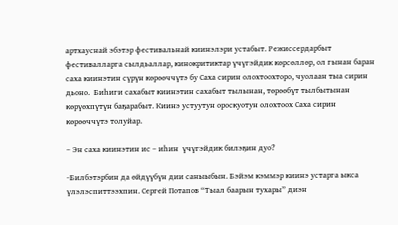артхауснай эбэтэр фестивальнай киинэлэри устабыт. Режиссердарбыт фестивалларга сылдьаллар, кинокритиктар үчүгэйдик көрсөллөр, ол гынан баран саха киинэтин сүрүн көрөөччүтэ бу Саха сирин олохтоохторо, чуолаан тыа сирин дьоно.  Биһиги сахабыт киинэтин сахабыт тылынан, төрөөбүт тылбытынан көрүөхпүтүн баҕарабыт. Киинэ устуутун ороскуотун олохтоох Саха сирин көрөөччүтэ толуйар.

– Эн саха киинэтин ис – иһин  үчүгэйдик билэҕин дуо?

-Билбэтэрбин да өйдүүбүн дии саныыбын. Бэйэм кэммэр киинэ устарга ыкса үлэлэспиттээхпин. Сергей Потапов “Тыал баарын тухары” диэн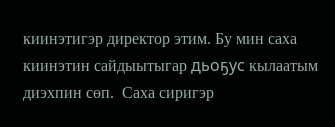киинэтигэр директор этим. Бу мин саха киинэтин сайдыытыгар дьоҕус кылаатым диэхпин сөп.  Саха сиригэр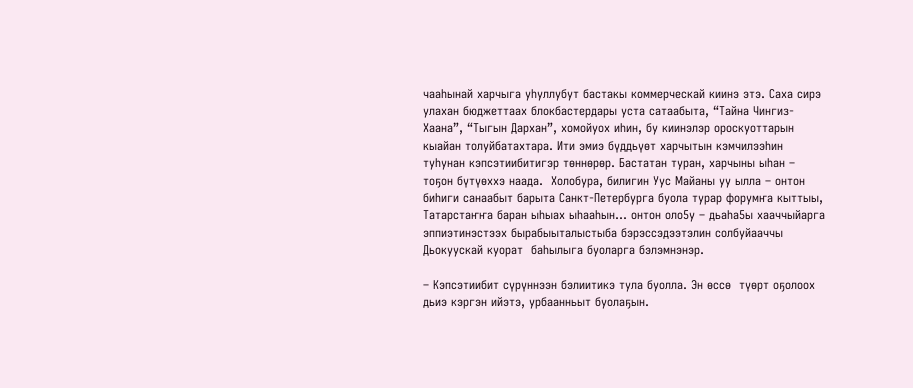чааһынай харчыга уһуллубут бастакы коммерческай киинэ этэ. Саха сирэ улахан бюджеттаах блокбастердары уста сатаабыта, “Тайна Чингиз-Хаана”, “Тыгын Дархан”, хомойуох иһин, бу киинэлэр ороскуоттарын кыайан толуйбатахтара. Ити эмиэ бүддьүөт харчытын кэмчилээһин туһунан кэпсэтиибитигэр төннөрөр. Бастатан туран, харчыны ыһан – тоҕон бүтүөххэ наада.  Холобура, билигин Уус Майаны уу ылла – онтон биһиги санаабыт барыта Санкт-Петербурга буола турар форумҥа кыттыы, Татарстаҥҥа баран ыһыах ыһааһын… онтон оло5у – дьаһа5ы хааччыйарга эппиэтинэстээх бырабыыталыстыба бэрэссэдээтэлин солбуйааччы Дьокуускай куорат  баһылыга буоларга бэлэмнэнэр.

– Кэпсэтиибит сүрүннээн бэлиитикэ тула буолла. Эн өссө  түөрт оҕолоох дьиэ кэргэн ийэтэ, урбаанньыт буолаҕын.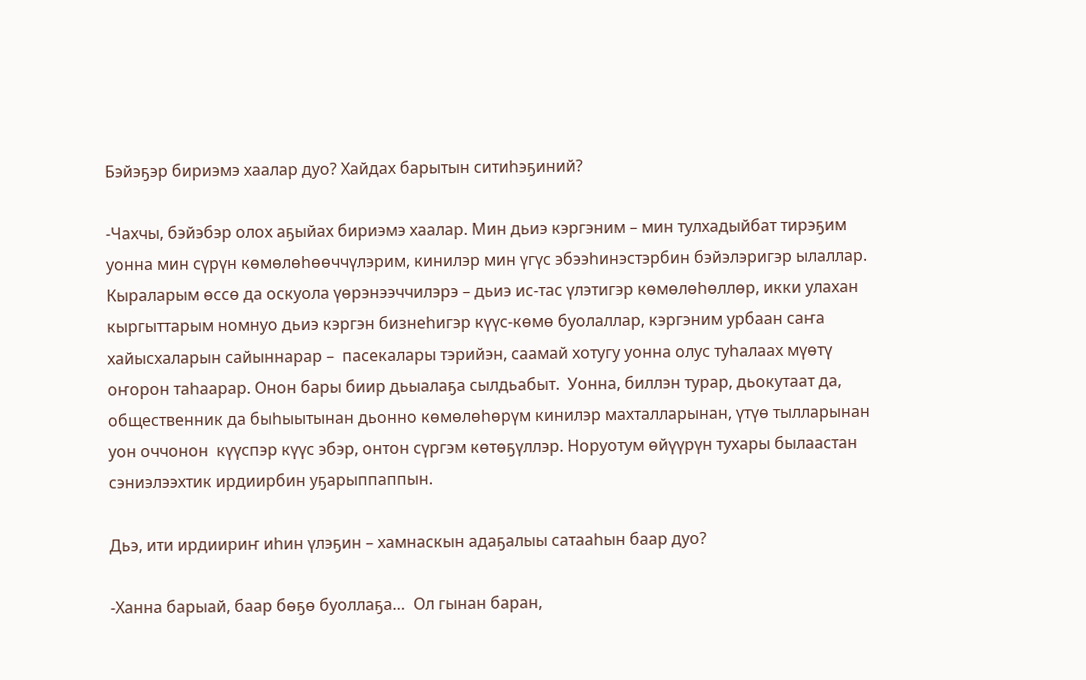Бэйэҕэр бириэмэ хаалар дуо? Хайдах барытын ситиһэҕиний?

-Чахчы, бэйэбэр олох аҕыйах бириэмэ хаалар. Мин дьиэ кэргэним – мин тулхадыйбат тирэҕим уонна мин сүрүн көмөлөһөөччүлэрим, кинилэр мин үгүс эбээһинэстэрбин бэйэлэригэр ылаллар. Кыраларым өссө да оскуола үөрэнээччилэрэ – дьиэ ис-тас үлэтигэр көмөлөһөллөр, икки улахан кыргыттарым номнуо дьиэ кэргэн бизнеһигэр күүс-көмө буолаллар, кэргэним урбаан саҥа хайысхаларын сайыннарар –  пасекалары тэрийэн, саамай хотугу уонна олус туһалаах мүөтү оҥорон таһаарар. Онон бары биир дьыалаҕа сылдьабыт.  Уонна, биллэн турар, дьокутаат да, общественник да быһыытынан дьонно көмөлөһөрүм кинилэр махталларынан, үтүө тылларынан уон оччонон  күүспэр күүс эбэр, онтон сүргэм көтөҕүллэр. Норуотум өйүүрүн тухары былаастан сэниэлээхтик ирдиирбин уҕарыппаппын.

Дьэ, ити ирдиириҥ иһин үлэҕин – хамнаскын адаҕалыы сатааһын баар дуо?

-Ханна барыай, баар бөҕө буоллаҕа…  Ол гынан баран,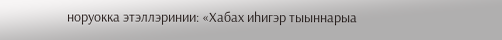норуокка этэллэринии: «Хабах иһигэр тыыннарыа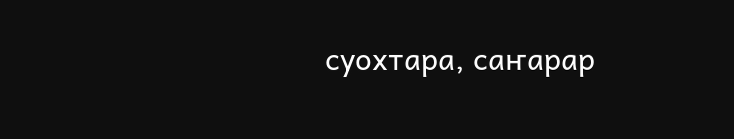суохтара, саҥарар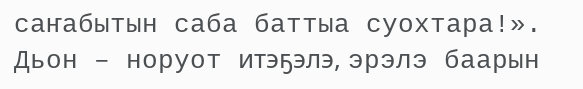саҥабытын саба баттыа суохтара!». Дьон – норуот итэҕэлэ, эрэлэ баарын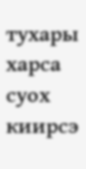тухары харса суох киирсэ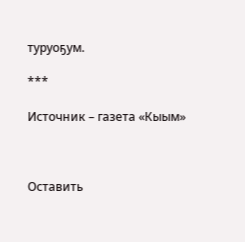туруоҕум.

***

Источник – газета «Кыым»



Оставить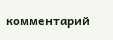комментарий